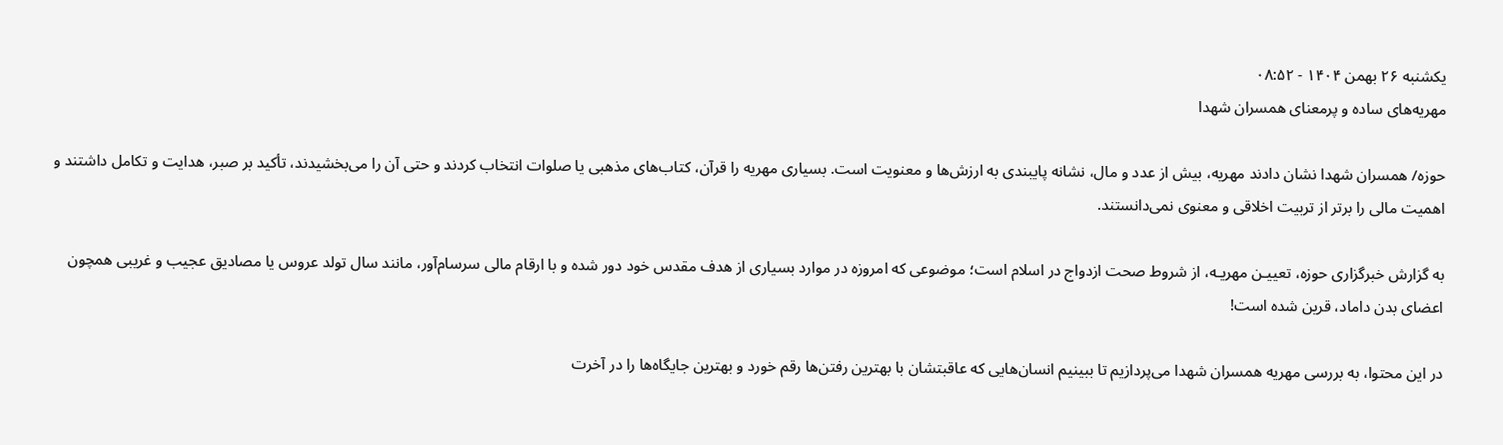یکشنبه ۲۶ بهمن ۱۴۰۴ - ۰۸:۵۲
مهریه‌های ساده و پرمعنای همسران شهدا

حوزه/ همسران شهدا نشان دادند مهریه، بیش از عدد و مال، نشانه پایبندی به ارزش‌ها و معنویت است. بسیاری مهریه را قرآن، کتاب‌های مذهبی یا صلوات انتخاب کردند و حتی آن را می‌بخشیدند، تأکید بر صبر، هدایت و تکامل داشتند و اهمیت مالی را برتر از تربیت اخلاقی و معنوی نمی‌دانستند.

به گزارش خبرگزاری حوزه، تعییـن مهریـه، از شروط صحت ازدواج در اسلام است؛ موضوعی که امروزه در موارد بسیاری از هدف مقدس خود دور شده و با ارقام مالی سرسام‌آور، مانند سال تولد عروس یا مصادیق عجیب و غریبی همچون اعضای بدن داماد، قرین شده است!

در این محتوا، به بررسی مهریه همسران شهدا می‌پردازیم تا ببینیم انسان‌هایی که عاقبتشان با بهترین رفتن‌ها رقم خورد و بهترین جایگاه‌ها را در آخرت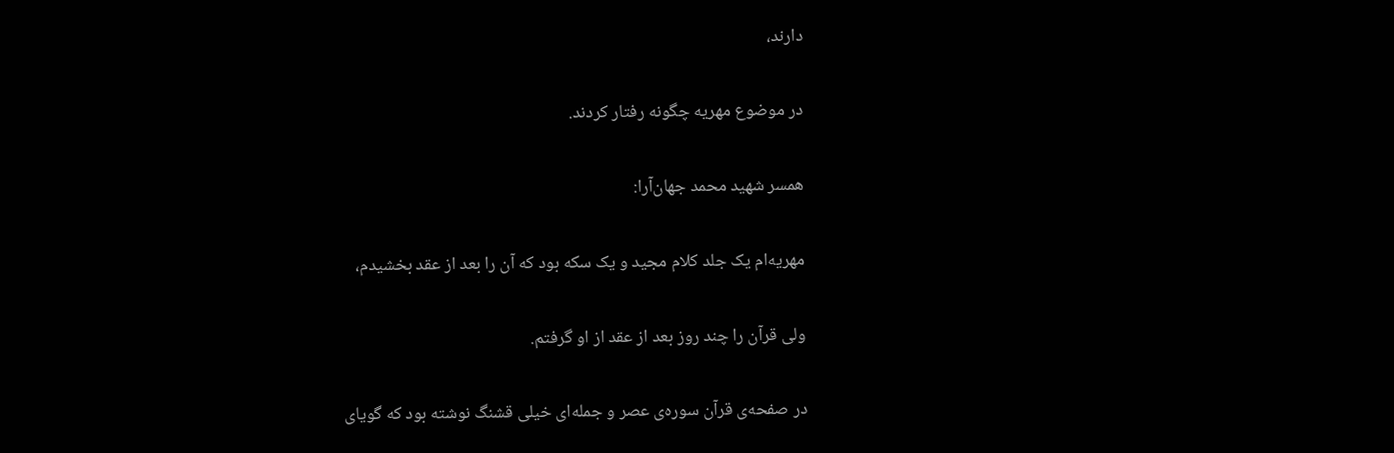دارند،

در موضوع مهریه چگونه رفتار کردند.

همسر شهید محمد جهان‌آرا:

مهریه‌ام یک جلد کلام مجید و یک سکه بود که آن را بعد از عقد بخشیدم،

ولی قرآن را چند روز بعد از عقد از او گرفتم.

در صفحه‌ی قرآن سوره‌ی عصر و جمله‌ای خیلی قشنگ نوشته بود که گویای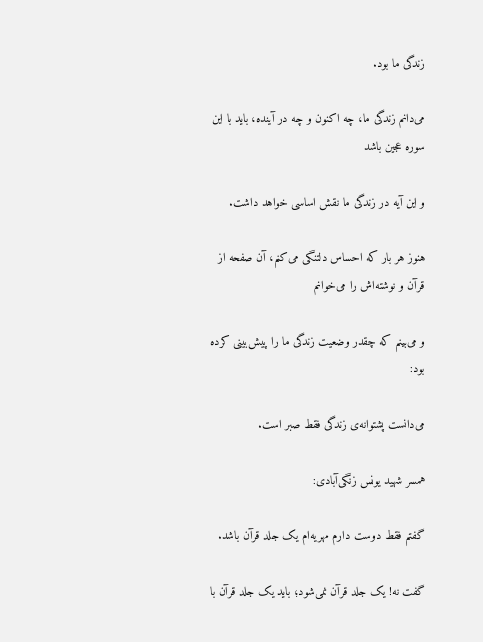زندگی ما بود.

می‌دانم زندگی ما، چه اکنون و چه در آینده، باید با این سوره عجین باشد

و این آیه در زندگی ما نقش اساسی خواهد داشت.

هنوز هر بار که احساس دلتنگی می‌کنم، آن‌ صفحه از قرآن و نوشته‌اش را می‌خوانم

و می‌بینم که چقدر وضعیت زندگی ما را پیش‌بینی کرده بود:

می‌دانست پشتوانه‌ی زندگی فقط صبر است.

همسر شهید یونس زنگی‌آبادی:

گفتم فقط دوست دارم مهریه‌ام یک جلد قرآن باشد.

گفت نه! یک جلد قرآن نمی‌شود؛ باید یک جلد قرآن با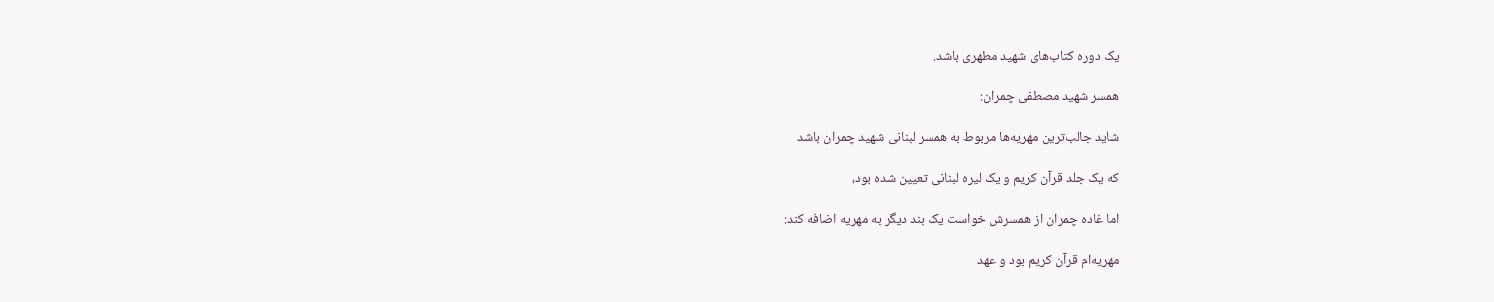یک دوره کتاب‌های شهید مطهری باشد.

همسر شهید مصطفی چمران:

شاید جالب‌ترین مهریه‌ها مربوط به همسر لبنانی شهید چمران باشد

که یک جلد قرآن کریم و یک لیره لبنانی تعیین شده بود،

اما غاده چمران از همسرش خواست یک بند دیگر به مهریه اضافه کند:

مهریه‌ام قرآن کریم بود و عهد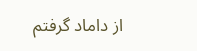از داماد گرفتم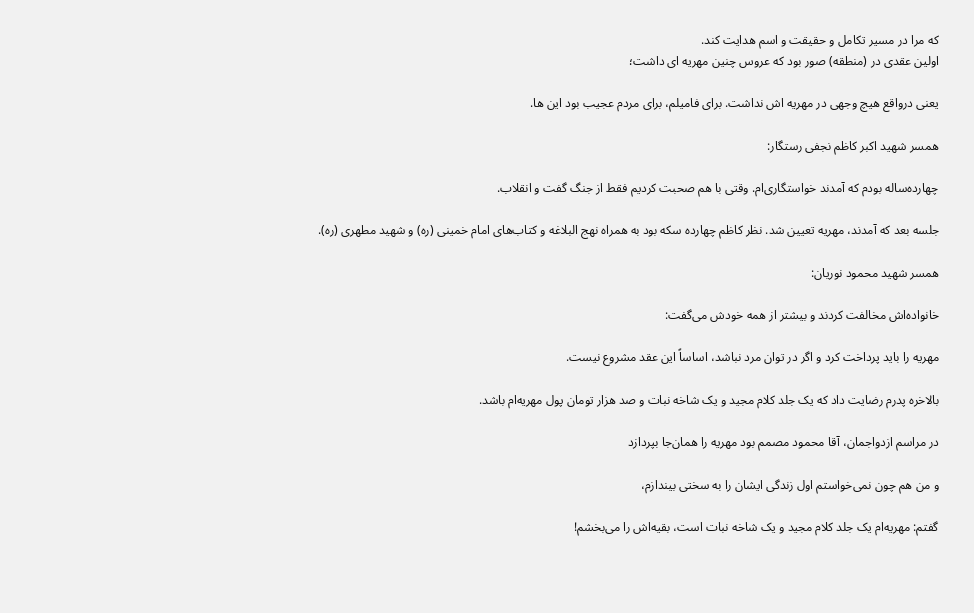که مرا در مسیر تکامل و حقیقت و اسم هدایت کند.
اولین عقدی در (منطقه) صور بود که عروس چنین مهریه ای داشت؛

یعنی درواقع هیچ وجهی در مهریه اش نداشت. برای فامیلم، برای مردم عجیب بود این ها.

همسر شهید اکبر کاظم نجفی رستگار:

چهارده‌ساله بودم که آمدند خواستگاری‌ام. وقتی با هم صحبت کردیم فقط از جنگ گفت و انقلاب.

جلسه بعد که آمدند، مهریه تعیین شد. نظر کاظم چهارده سکه بود به همراه نهج البلاغه و کتاب‌های امام خمینی (ره) و شهید مطهری (ره).

همسر شهید محمود نوریان:

خانواده‌اش مخالفت کردند و بیشتر از همه خودش می‌گفت:

مهریه را باید پرداخت کرد و اگر در توان مرد نباشد، اساساً این عقد مشروع نیست.

بالاخره پدرم رضایت داد که یک جلد کلام مجید و یک شاخه نبات و صد هزار تومان پول مهریه‌ام باشد.

در مراسم ازدواجمان، آقا محمود مصمم بود مهریه را همان‌جا بپردازد

و من هم چون نمی‌خواستم اول زندگی ایشان را به سختی بیندازم،

گفتم: مهریه‌ام یک جلد کلام مجید و یک شاخه نبات است، بقیه‌اش را می‌بخشم!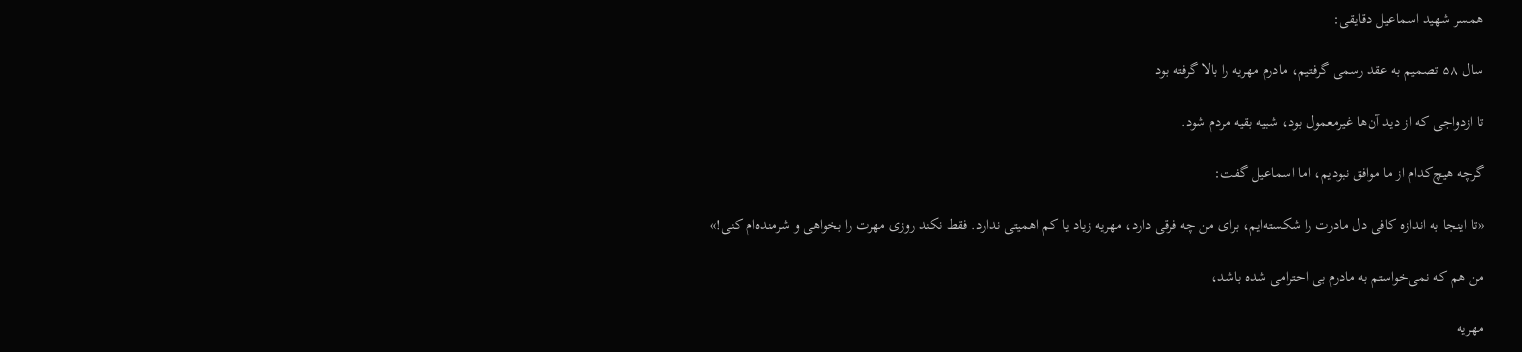همسر شهید اسماعیل دقایقی:

سال ۵۸ تصمیم به عقد رسمی گرفتیم، مادرم مهریه را بالا گرفته بود

تا ازدواجی که از دید آن‌ها غیرمعمول بود، شبیه بقیه مردم شود.

گرچه هیچ‌کدام از ما موافق نبودیم، اما اسماعیل گفت:

«تا اینجا به اندازه‌ کافی دل مادرت را شکسته‌ایم، برای من چه فرقی دارد، مهریه زیاد یا کم اهمیتی ندارد. فقط نکند روزی مهرت را بخواهی و شرمنده‌ام کنی!»

من هم که نمی‌خواستم به مادرم بی احترامی شده باشد،

مهریه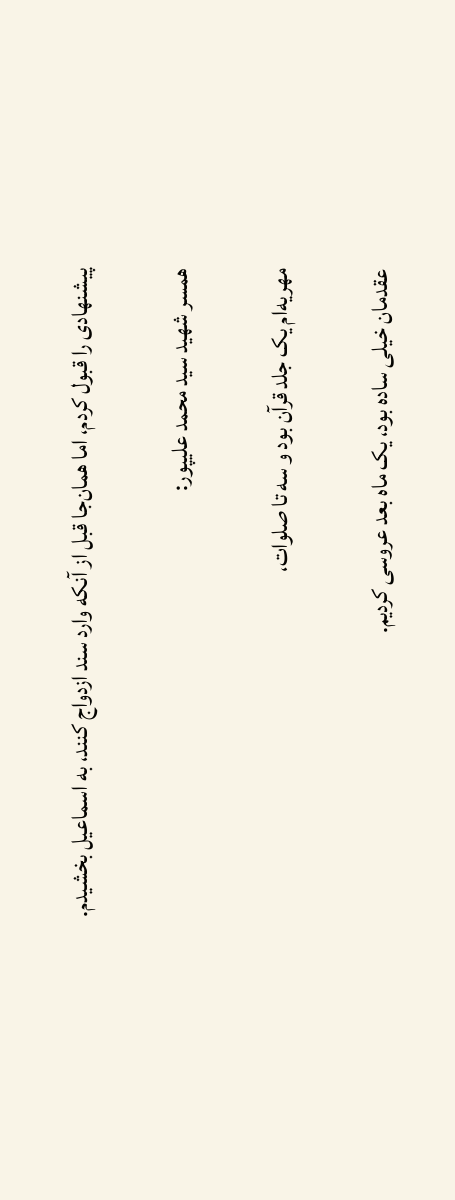پیشنهادی را قبول کردم، اما همان‌جا قبل از آنکه وارد سند ازدواج کنند، به اسماعیل بخشیدم.

همسر شهید سید محمد علیپور:

مهریه‌ام یک جلد قرآن بود و سه تا صلوات،

عقدمان خیلی ساده بود، یک ماه بعد عروسی کردیم.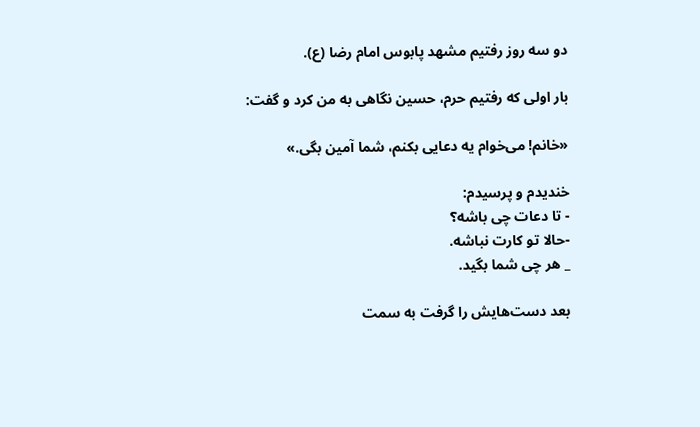دو سه روز رفتیم مشهد پابوس امام رضا (ع).

بار اولی که رفتیم حرم، حسین نگاهی به من کرد و گفت:

«خانم! می‌خوام یه دعایی بکنم، شما آمین بگی.»

خندیدم و پرسیدم:
- تا دعات چی باشه؟
-حالا تو کارت نباشه.
_ هر چی شما بگید.

بعد دست‌هایش را گرفت به سمت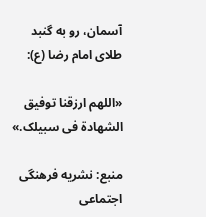آسمان، رو به گنبد طلای امام رضا (ع):

«اللهم ارزقنا توفیق الشهادة فی سبیلک.»

منبع: نشریه فرهنگی اجتماعی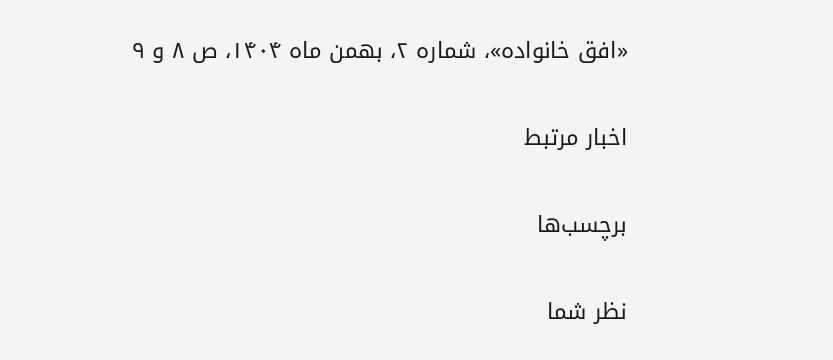«افق خانواده»، شماره ۲، بهمن ماه ۱۴۰۴، ص ۸ و ۹

اخبار مرتبط

برچسب‌ها

نظر شما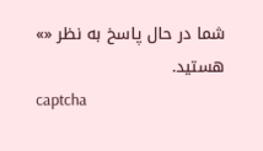شما در حال پاسخ به نظر «» هستید.
captcha